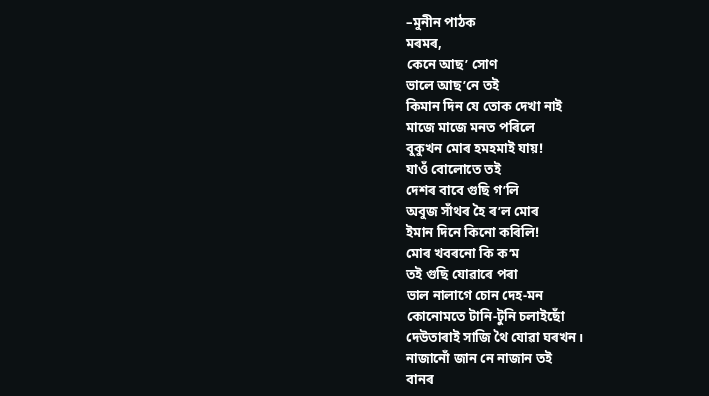–মুনীন পাঠক
মৰমৰ,
কেনে আছ’ সোণ
ভালে আছ’নে তই
কিমান দিন যে তোক দেখা নাই
মাজে মাজে মনত পৰিলে
বুকুখন মোৰ হমহমাই যায়!
যাওঁ বোলোতে তই
দেশৰ বাবে গুছি গ’লি
অবুজ সাঁথৰ হৈ ৰ’ল মোৰ
ইমান দিনে কিনো কৰিলি!
মোৰ খবৰনো কি ক’ম
তই গুছি যোৱাৰে পৰা
ভাল নালাগে চোন দেহ-মন
কোনোমতে টানি-টুনি চলাইছোঁ
দেউতাৰাই সাজি থৈ যোৱা ঘৰখন।
নাজানোঁ জান নে নাজান তই
বানৰ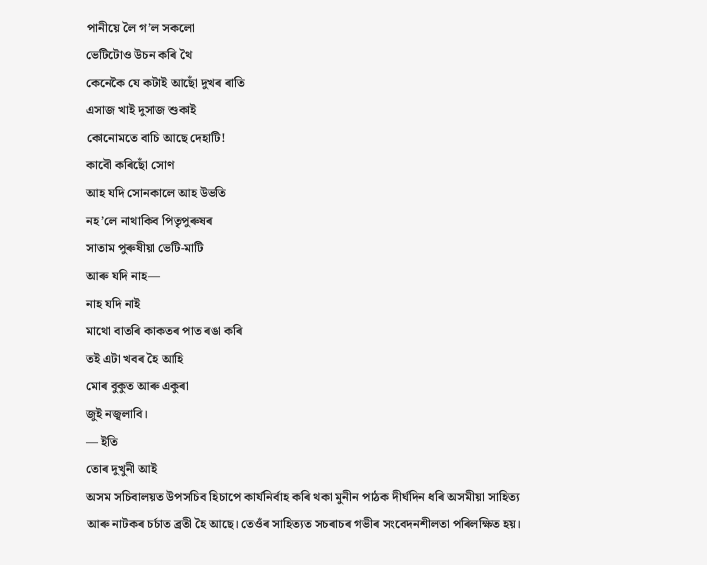পানীয়ে লৈ গ’ল সকলো
ভেটিটোও উচন কৰি থৈ
কেনেকৈ যে কটাই আছোঁ দুখৰ ৰাতি
এসাজ খাই দুসাজ শুকাই
কোনোমতে বাচি আছে দেহাটি!
কাবৌ কৰিছোঁ সোণ
আহ যদি সোনকালে আহ উভতি
নহ’লে নাথাকিব পিতৃপুৰুষৰ
সাতাম পুৰুষীয়া ভেটি-মাটি
আৰু যদি নাহ—
নাহ যদি নাই
মাথো বাতৰি কাকতৰ পাত ৰঙা কৰি
তই এটা খবৰ হৈ আহি
মোৰ বুকুত আৰু একুৰা
জুই নজ্বলাবি।
— ইতি
তোৰ দুখুনী আই
অসম সচিবালয়ত উপসচিব হিচাপে কাৰ্যনিৰ্বাহ কৰি থকা মুনীন পাঠক দীৰ্ঘদিন ধৰি অসমীয়া সাহিত্য আৰু নাটকৰ চৰ্চাত ব্ৰতী হৈ আছে। তেওঁৰ সাহিত্যত সচৰাচৰ গভীৰ সংবেদনশীলতা পৰিলক্ষিত হয়।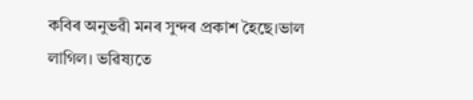কবিৰ অনুভৱী মনৰ সুন্দৰ প্ৰকাশ হৈছে।ভাল লাগিল। ভৱিষ্যতে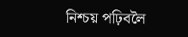নিশ্চয় পঢ়িবলৈ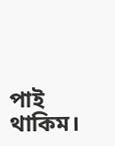পাই থাকিম।